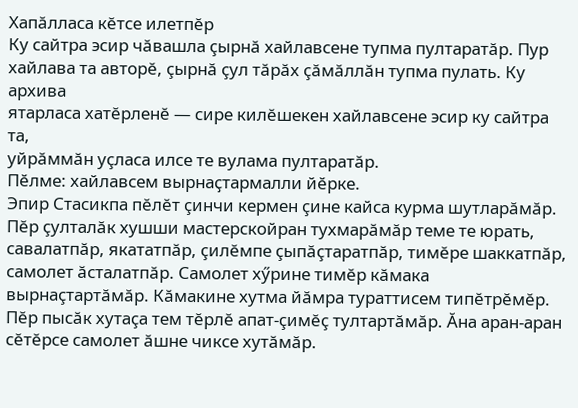Хапăлласа кĕтсе илетпĕр
Ку сайтра эсир чăвашла çырнă хайлавсене тупма пултаратăр. Пур
хайлава та авторĕ, çырнă çул тăрăх çăмăллăн тупма пулать. Ку архива
ятарласа хатĕрленĕ — сире килĕшекен хайлавсене эсир ку сайтра та,
уйрăммăн уçласа илсе те вулама пултаратăр.
Пӗлме: хайлавсем вырнаҫтармалли йӗрке.
Эпир Стасикпа пĕлĕт çинчи кермен çине кайса курма шутларăмăр. Пĕр çулталăк хушши мастерскойран тухмарăмăр теме те юрать, савалатпăр, якататпăр, çилĕмпе çыпăçтаратпăр, тимĕре шаккатпăр, самолет ăсталатпăр. Самолет хӳрине тимĕр кăмака вырнаçтартăмăр. Кăмакине хутма йăмра тураттисем типĕтрĕмĕр. Пĕр пысăк хутаçа тем тĕрлĕ апат-çимĕç тултартăмăр. Ăна аран-аран сĕтĕрсе самолет ăшне чиксе хутăмăр.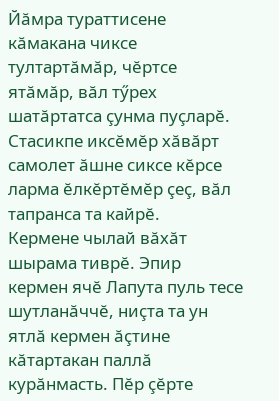Йăмра тураттисене кăмакана чиксе тултартăмăр, чĕртсе ятăмăр, вăл тӳрех шатăртатса çунма пуçларĕ. Стасикпе иксĕмĕр хăвăрт самолет ăшне сиксе кĕрсе ларма ĕлкĕртĕмĕр çеç, вăл тапранса та кайрĕ.
Кермене чылай вăхăт шырама тиврĕ. Эпир кермен ячĕ Лапута пуль тесе шутланăччĕ, ниçта та ун ятлă кермен ăçтине кăтартакан паллă курăнмасть. Пĕр çĕрте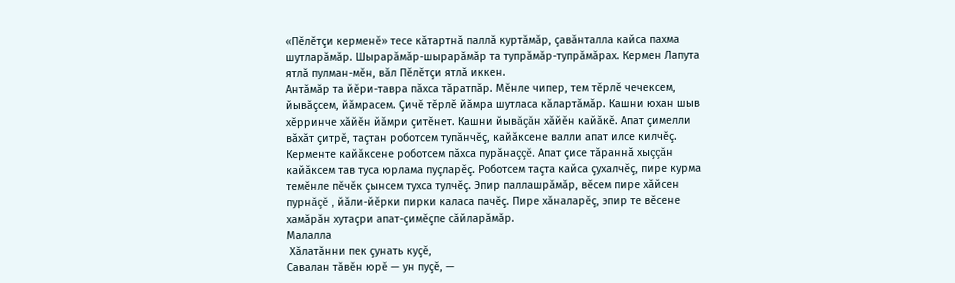«Пĕлĕтçи керменĕ» тесе кăтартнă паллă куртăмăр, çавăнталла кайса пахма шутларăмăр. Шырарăмăр-шырарăмăр та тупрăмăр-тупрăмăрах. Кермен Лапута ятлă пулман-мĕн, вăл Пĕлĕтçи ятлă иккен.
Антăмăр та йĕри-тавра пăхса тăратпăр. Мĕнле чипер, тем тĕрлĕ чечексем, йывăçсем, йăмрасем. Çичĕ тĕрлĕ йăмра шутласа кăлартăмăр. Кашни юхан шыв хĕрринче хăйĕн йăмри çитĕнет. Кашни йывăçăн хăйĕн кайăкĕ. Апат çимелли вăхăт çитрĕ, таçтан роботсем тупăнчĕç, кайăксене валли апат илсе килчĕç. Керменте кайăксене роботсем пăхса пурăнаççĕ. Апат çисе тăраннă хыççăн кайăксем тав туса юрлама пуçларĕç. Роботсем таçта кайса çухалчĕç, пире курма темĕнле пĕчĕк çынсем тухса тулчĕç. Эпир паллашрăмăр, вĕсем пире хăйсен пурнăçĕ , йăли-йĕрки пирки каласа пачĕç. Пире хăналарĕç, эпир те вĕсене хамăрăн хутаçри апат-çимĕçпе сăйларăмăр.
Малалла
 Хăлатăнни пек çунать куçĕ,
Савалан тăвĕн юрĕ — ун пуçĕ, —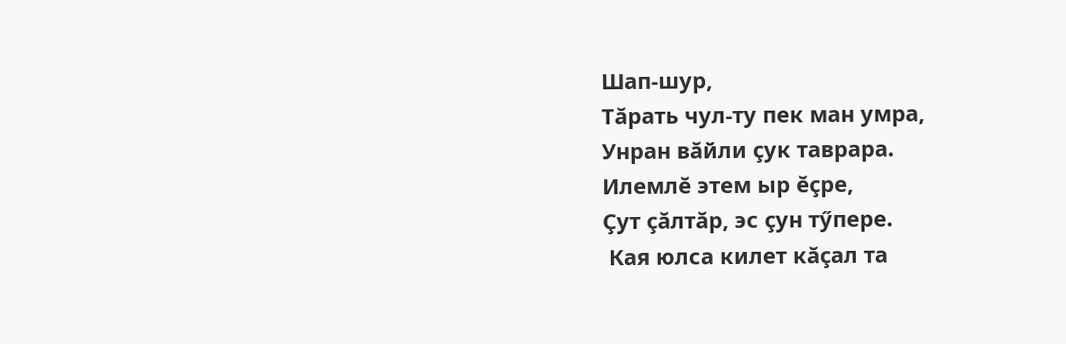Шап-шур,
Тăрать чул-ту пек ман умра,
Унран вăйли çук таврара.
Илемлĕ этем ыр ĕçре,
Çут çăлтăр, эс çун тӳпере.
 Кая юлса килет кăçал та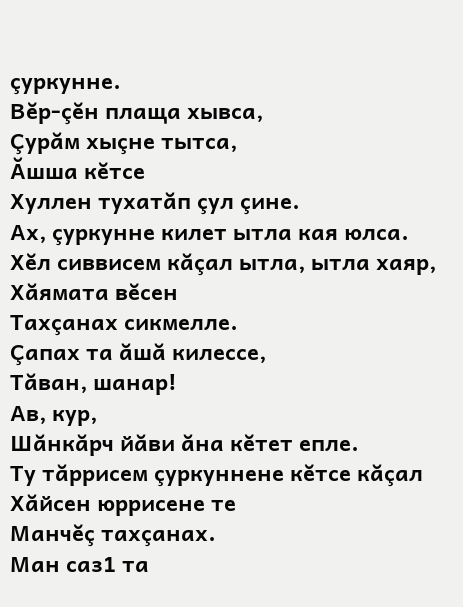çуркунне.
Вĕр-çĕн плаща хывса,
Çурăм хыçне тытса,
Ăшша кĕтсе
Хуллен тухатăп çул çине.
Ах, çуркунне килет ытла кая юлса.
Хĕл сиввисем кăçал ытла, ытла хаяр,
Хăямата вĕсен
Тахçанах сикмелле.
Çапах та ăшă килессе,
Тăван, шанар!
Ав, кур,
Шăнкăрч йăви ăна кĕтет епле.
Ту тăррисем çуркуннене кĕтсе кăçал
Хăйсен юррисене те
Манчĕç тахçанах.
Ман саз1 та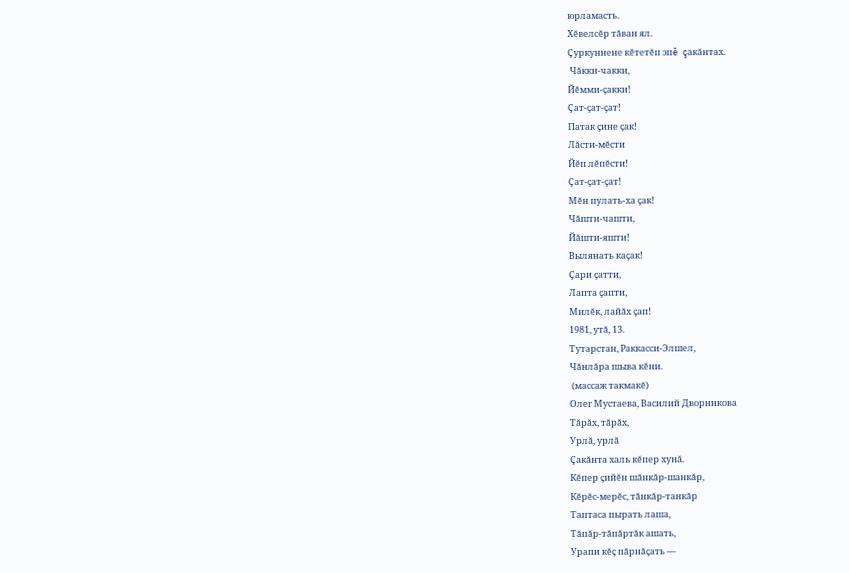юрламасть.
Хĕвелсĕр тăван ял.
Çуркуннене кĕтетĕп эпĕ çакăнтах.
 Чăкки-чакки,
Йĕмми-çакки!
Çат-çат-çат!
Патак çине çак!
Лăсти-мĕсти
Йĕп лĕпĕсти!
Çат-çат-çат!
Мĕн пулать-ха çак!
Чăшти-чашти,
Йăшти-яшти!
Вылянать каçак!
Çари çатти,
Лапта çапти,
Милĕк, лайăх çап!
1981, утă, 13.
Тутарстан, Раккасси-Элшел,
Чăнлăра шыва кĕни.
 (массаж такмакĕ)
Олег Мустаева, Василий Дворникова
Тăрăх, тăрăх,
Урлă, урлă
Çакăнта халь кĕпер хунă.
Кĕпер çийĕн шăнкăр-шанкăр,
Кĕрĕс-мерĕс, тăнкăр-танкăр
Таптаса пырать лаша,
Тăпăр-тăпăртăк ашать,
Урапи кĕç пăрнăçать —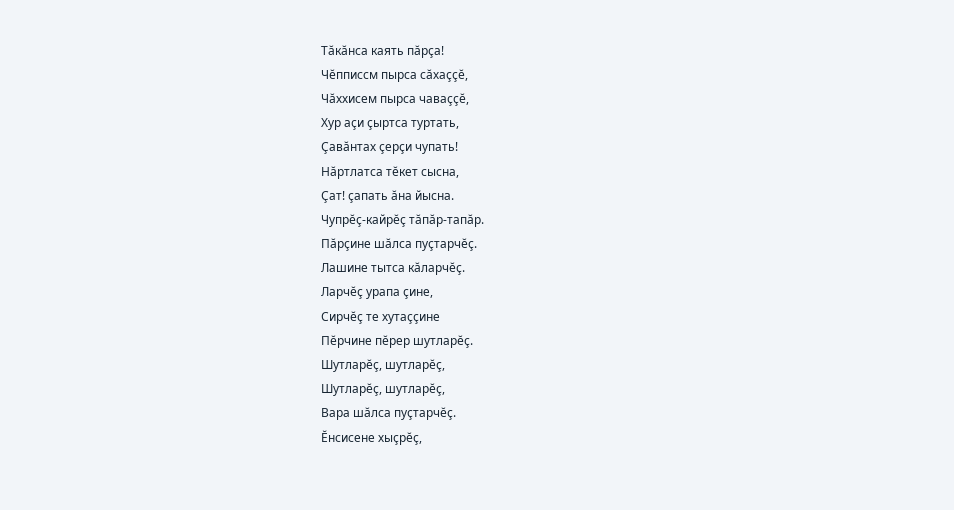Тăкăнса каять пăрçа!
Чĕпписсм пырса сăхаççĕ,
Чăххисем пырса чаваççĕ,
Хур аçи çыртса туртать,
Çавăнтах çерçи чупать!
Нăртлатса тĕкет сысна,
Çат! çапать ăна йысна.
Чупрĕç-кайрĕç тăпăр-тапăр.
Пăрçине шăлса пуçтарчĕç.
Лашине тытса кăларчĕç.
Ларчĕç урапа çине,
Сирчĕç те хутаççине
Пĕрчине пĕрер шутларĕç.
Шутларĕç, шутларĕç,
Шутларĕç, шутларĕç,
Вара шăлса пуçтарчĕç.
Ĕнсисене хыçрĕç,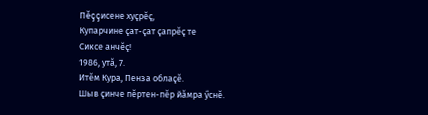Пĕççисене хуçрĕç,
Купарчине çат-çат çапрĕç те
Сиксе анчĕç!
1986, утă, 7.
Итĕм Кура, Пенза облаçĕ.
Шыв çинче пĕртен-пĕр йăмра ӳснĕ.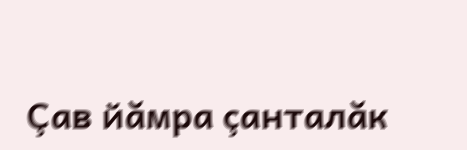Çав йăмра çанталăк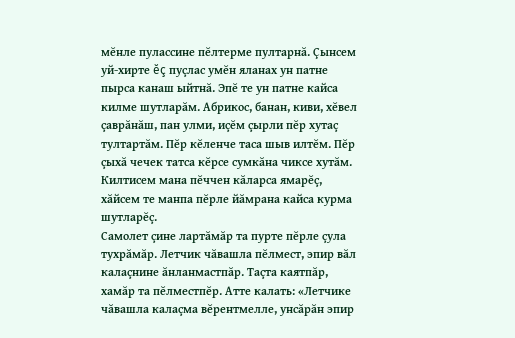мĕнле пулассине пĕлтерме пултарнă. Çынсем уй-хирте ĕç пуçлас умĕн яланах ун патне пырса канаш ыйтнă. Эпĕ те ун патне кайса килме шутларăм. Абрикос, банан, киви, хĕвел çаврăнăш, пан улми, иçĕм çырли пĕр хутаç тултартăм. Пĕр кĕленче таса шыв илтĕм. Пĕр çыхă чечек татса кĕрсе сумкăна чиксе хутăм. Килтисем мана пĕччен кăларса ямарĕç, хăйсем те манпа пĕрле йăмрана кайса курма шутларĕç.
Самолет çине лартăмăр та пурте пĕрле çула тухрăмăр. Летчик чăвашла пĕлмест, эпир вăл калаçнине ăнланмастпăр. Таçта каятпăр, хамăр та пĕлместпĕр. Атте калать: «Летчике чăвашла калаçма вĕрентмелле, унсăрăн эпир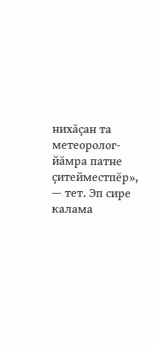нихăçан та метеоролог-йăмра патне çитейместпĕр», — тет. Эп сире калама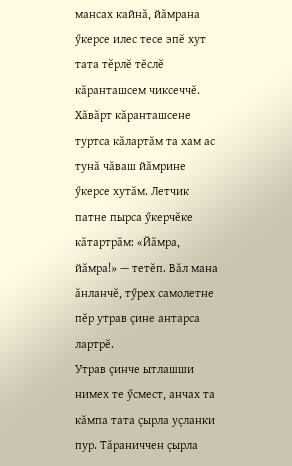мансах кайнă, йăмрана ӳкерсе илес тесе эпĕ хут тата тĕрлĕ тĕслĕ кăранташсем чиксеччĕ. Хăвăрт кăранташсене туртса кăлартăм та хам ас тунă чăваш йăмрине ӳкерсе хутăм. Летчик патне пырса ӳкерчĕке кăтартрăм: «Йăмра, йăмра!» — тетĕп. Вăл мана ăнланчĕ, тӳрех самолетне пĕр утрав çине антарса лартрĕ.
Утрав çинче ытлашши нимех те ӳсмест, анчах та кăмпа тата çырла уçланки пур. Тăраниччен çырла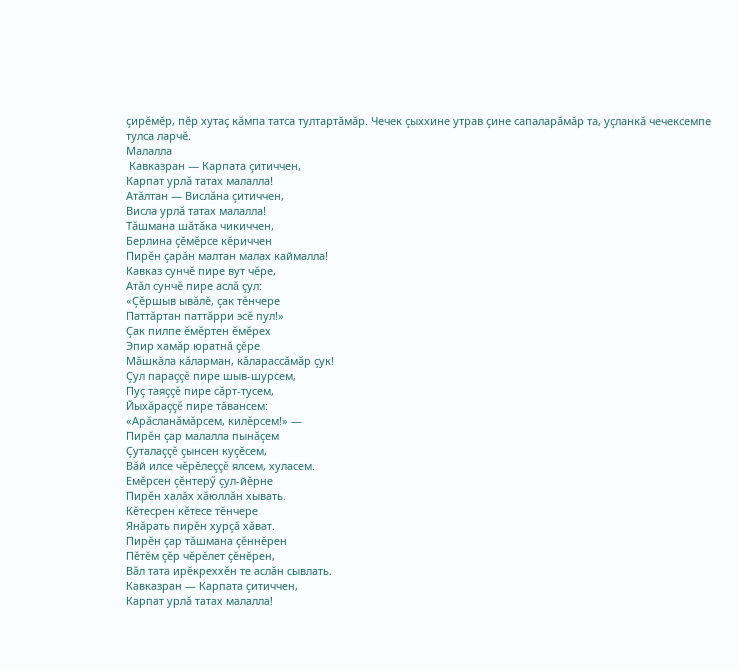çирĕмĕр, пĕр хутаç кăмпа татса тултартăмăр. Чечек çыххине утрав çине сапаларăмăр та, уçланкă чечексемпе тулса ларчĕ.
Малалла
 Кавказран — Карпата çитиччен,
Карпат урлă татах малалла!
Атăлтан — Вислăна çитиччен,
Висла урлă татах малалла!
Тăшмана шăтăка чикиччен,
Берлина çĕмĕрсе кĕриччен
Пирĕн çарăн малтан малах каймалла!
Кавказ сунчĕ пире вут чĕре,
Атăл сунчĕ пире аслă çул:
«Çĕршыв ывăлĕ, çак тĕнчере
Паттăртан паттăрри эсĕ пул!»
Çак пилпе ĕмĕртен ĕмĕрех
Эпир хамăр юратнă çĕре
Мăшкăла кăларман, кăларассăмăр çук!
Çул параççĕ пире шыв-шурсем,
Пуç таяççĕ пире сăрт-тусем,
Йыхăраççĕ пире тăвансем:
«Арăсланăмăрсем, килĕрсем!» —
Пирĕн çар малалла пынăçем
Çуталаççĕ çынсен куçĕсем,
Вăй илсе чĕрĕлеççĕ ялсем, хуласем.
Емĕрсен çĕнтерӳ çул-йĕрне
Пирĕн халăх хăюллăн хывать.
Кĕтесрен кĕтесе тĕнчере
Янăрать пирĕн хурçă хăват.
Пирĕн çар тăшмана çĕннĕрен
Пĕтĕм çĕр чĕрĕлет çĕнĕрен,
Вăл тата ирĕкреххĕн те аслăн сывлать.
Кавказран — Карпата çитиччен,
Карпат урлă татах малалла!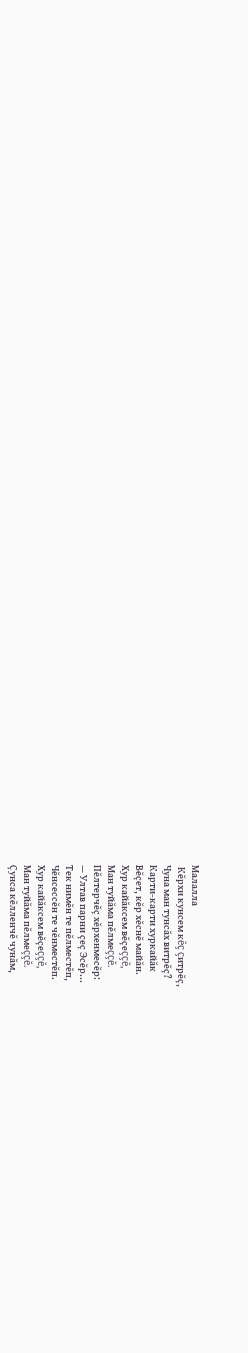Малалла
 Кĕрхи кунсем кĕç çитрĕç,
Чуна ман тунсăх витрĕç?
Карти-карти хуркайăк
Вĕçет, кĕр хĕснĕ майăн.
Хур кайăксем вĕçеççĕ,
Ман туйăма пĕлмеççĕ.
Пĕлтерчĕç хĕрхенмесĕр:
— Ултав парни çеç Эсĕр...
Тек нимĕн те пĕлместĕп,
Чĕнсессĕн те чĕнместĕп.
Хур кайăксем вĕçеççĕ,
Ман туйăма пĕлмеççĕ.
Çунса кĕлленчĕ чунăм,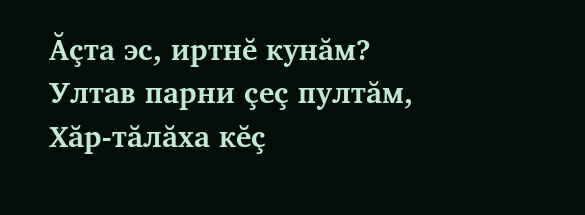Ăçта эс, иртнĕ кунăм?
Ултав парни çеç пултăм,
Хăр-тăлăха кĕç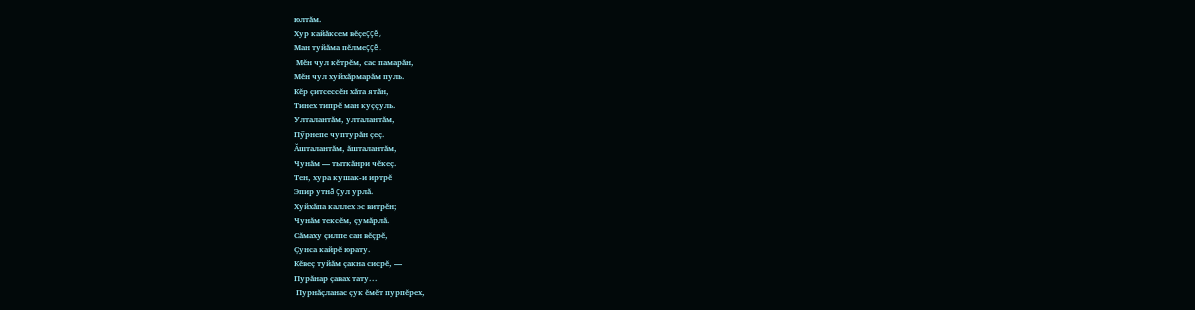юлтăм.
Хур кайăксем вĕçеççĕ,
Ман туйăма пĕлмеççĕ.
 Мĕн чул кĕтрĕм, сас памарăн,
Мĕн чул хуйхăрмарăм пуль.
Кĕр çитсессĕн хăта ятăн,
Тинех типрĕ ман куççуль.
Улталантăм, улталантăм,
Пӳрнепе чуптурăн çеç.
Ăшталантăм, ăшталантăм,
Чунăм — тыткăнри чĕкеç.
Тен, хура кушак-и иртрĕ
Эпир утнă çул урлă.
Хуйхăпа каллех эс витрĕн;
Чунăм тексĕм, çумăрлă.
Сăмаху çилпе сан вĕçрĕ,
Çунса кайрĕ юрату.
Кĕвеç туйăм çакна сисрĕ, —
Пурăнар çавах тату...
 Пурнăçланас çук ĕмĕт пурпĕрех,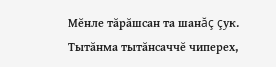Мĕнле тăрăшсан та шанăç çук.
Тытăнма тытăнсаччĕ чиперех,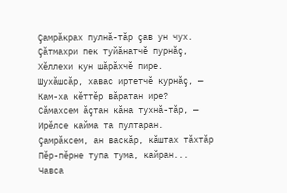Çамрăкрах пулнă-тăр çав ун чух.
Çăтмахри пек туйăнатчĕ пурнăç,
Хĕллехи кун шăрăхчĕ пире.
Шухăшсăр, хавас иртетчĕ курнăç, —
Кам-ха кĕттĕр вăратан ире?
Сăмахсем ăçтан кăна тухнă-тăр, —
Ирĕлсе кайма та пултаран.
Çамрăксем, ан васкăр, кăштах тăхтăр
Пĕр-пĕрне тупа тума, кайран...
Чавса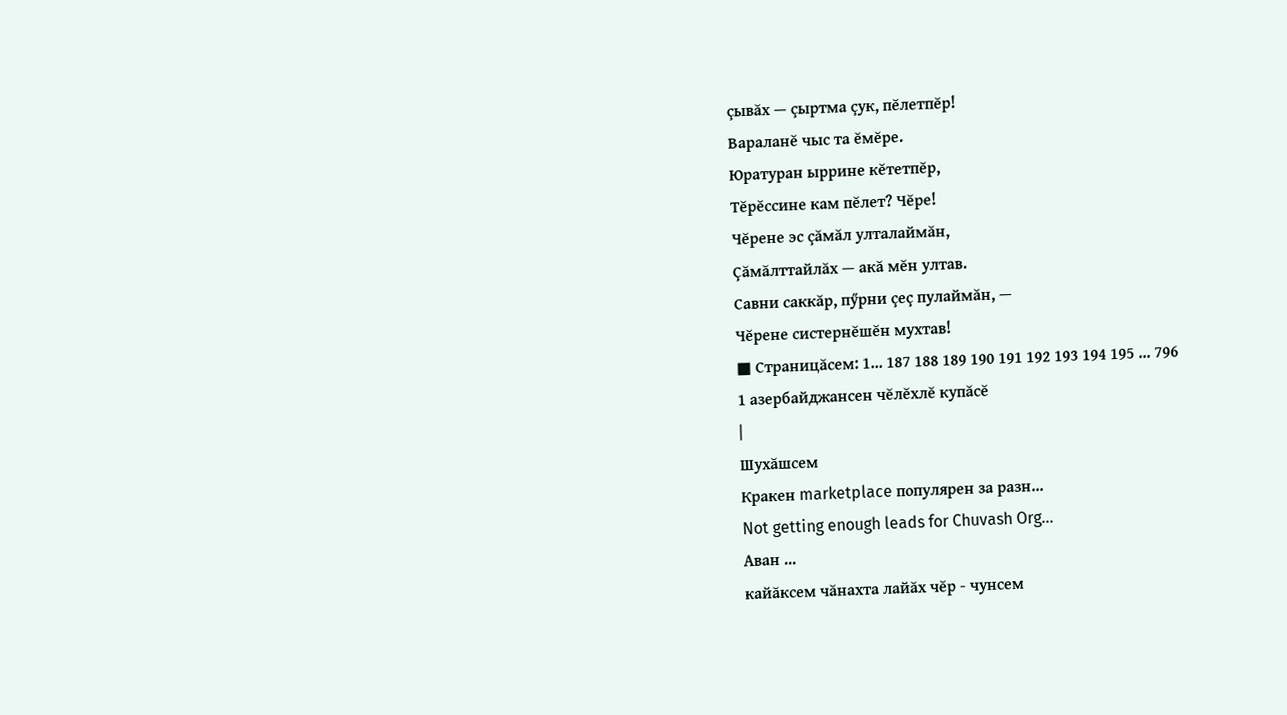çывăх — çыртма çук, пĕлетпĕр!
Вараланĕ чыс та ĕмĕре.
Юратуран ыррине кĕтетпĕр,
Тĕрĕссине кам пĕлет? Чĕре!
Чĕрене эс çăмăл улталаймăн,
Çăмăлттайлăх — акă мĕн ултав.
Савни саккăр, пӳрни çеç пулаймăн, —
Чĕрене систернĕшĕн мухтав!
■ Страницăсем: 1... 187 188 189 190 191 192 193 194 195 ... 796
1 азербайджансен чĕлĕхлĕ купăсĕ
|
Шухăшсем
Кракен marketplace популярен за разн...
Not getting enough leads for Chuvash Org...
Аван ...
кайăксем чăнахта лайăх чĕр - чунсем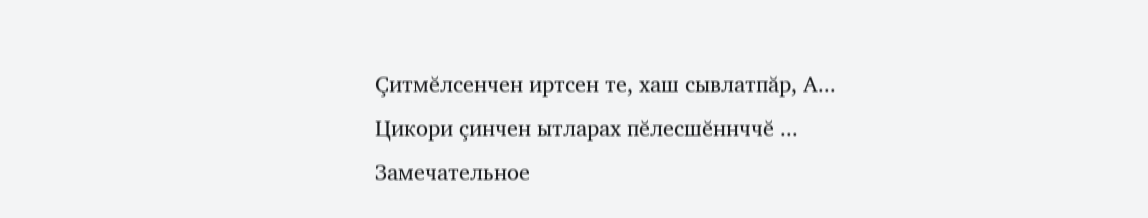Çитмĕлсенчен иртсен те, хаш сывлатпăр, А...
Цикори çинчен ытларах пĕлесшĕннччĕ ...
Замечательное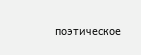поэтическое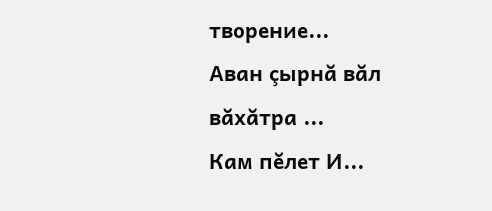творение...
Аван çырнă вăл вăхăтра ...
Кам пĕлет И...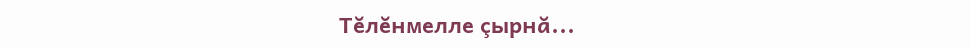Тĕлĕнмелле çырнă...